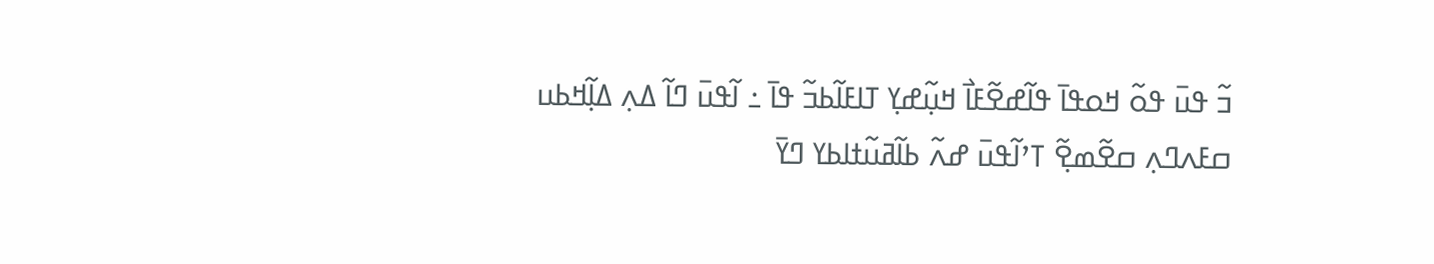ߏ߬ ߟߎ߫ ߟߋ߬ ߞߋߟߊ߫ ߟߊ߬ߝߐ߬ߓߊ߯ ߞߎ߲߬ߝߌ߲ ߠߊߓߊ߬ߕߏ߬ ߟߊ߫ ߸ ߊ߬ߟߎ߫ ߣߊ߬ ߡߍ߲ ߡߊ߲߬ߞߕߎ ߛߓߍߣߍ߲ ߛߐ߬ߘߐ߲߬ ߠߴߊ߬ߟߎ߫ ߝߍ߬ ߕߊ߬ߥߎ߬ߙߊߕߌ ߣߌ߫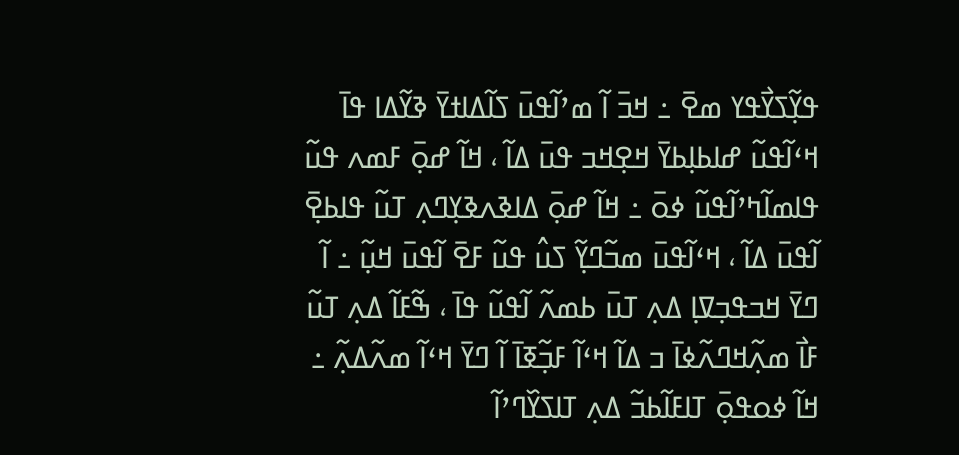ߟߌ߲߬ߖߌ߯ߟߌ ߘߐ߫ ߸ ߞߏ߫ ߊ߬ ߘߴߊ߬ߟߎ߫ ߖߊ߬ߡߊߙߌ߫ ߢߌ߬ߡߊ ߟߊ߫ ߞߵߊ߬ߟߎ߬ ߝߊߕߊ߲ߕߌ߫ ߞߐ߲ߞߏ ߟߎ߫ ߡߊ߬ ، ߞߊ߬ ߝߋ߲߫ ߓߘߍ ߟߎ߬ ߟߊߘߊ߬ߤߴߊ߬ߟߎ߬ ߦߋ߫ ߸ ߞߊ߬ ߝߋ߲߫ ߡߊߢߍߢߌ߲ߣߍ߲ ߠߎ߬ ߟߊߕߐ߲߫ ߊ߬ߟߎ߫ ߡߊ߬ ، ߞߵߊ߬ߟߎ߫ ߘߏ߬ߣߌ߲߬ ߖߎ߮ ߟߎ߬ ߓߐ߫ ߊ߬ߟߎ߫ ߞߎ߲߬ ߸ ߊ߬ ߣߌ߫ ߞߏߟߏ߲ߜߊ߲ ߡߍ߲ ߠߎ߫ ߕߘߍ߬ ߊ߬ߟߎ߬ ߟߊ߫ ، ߒ߬ߓߊ߬ ߡߍ߲ ߠߎ߬ ߓߊ߯ ߘߍ߲߬ߞߣߍ߬ߦߊ߫ ߏ ߡߊ߬ ߞߵߊ߬ ߓߏ߲߬ߧߊ߫ ߊ߬ ߣߌ߫ ߞߵߊ߬ ߘߍ߬ߡߍ߲߬ ߸ ߞߊ߬ ߦߋߟߋ߲߫ ߠߊߓߊ߬ߕߏ߬ ߡߍ߲ ߠߊߖߌ߰ߣߴߊ߬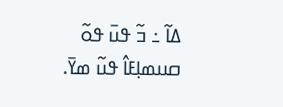ߡߊ߬ ߸ ߏ߬ ߟߎ߫ ߟߋ߬ ߛߎߘߊ߲ߓߊ߮ ߟߎ߬ ߘߌ߫.